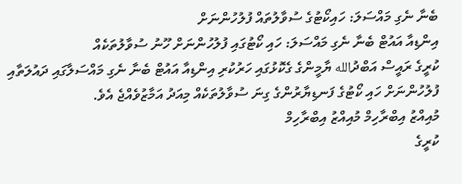ބެނާ ނެގި މައްސަލަ: ހައިކޯޓުގެ ސުވާލުތައް ފުލުހުންނަށް
އިންޑިއާ އައުޓް ބެނާ ނެގި މައްސަލަ: ހައި ކޯޓުގައި ފުލުހުންނަށް ހޫނު ސުވާލުތަކެއް
ކުރީގެ ރައީސް އަބްދުالله ޔާމީންގެ ގެކޮޅުގައި ހަރުކުރި އިންޑިއާ އައުޓް ބެނާ ނެގި މައްސަލާގައި ދައުލަތާއި ފުލުހުންނަށް ހައި ކޯޓުގެ ފަނޑިޔާރުންގެ ގިނަ ސުވާލުތަކެއް މިއަދު އަމާޒުވެއްޖެ އެވެ.
މުއިއްޒު އިބްރާހިމް މުއިއްޒު އިބްރާހިމް
ކުރީގެ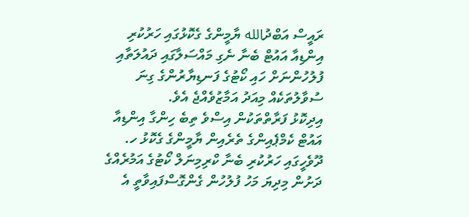ރައީސް އަބްދުالله ޔާމީންގެ ގެކޮޅުގައި ހަރުކުރި އިންޑިއާ އައުޓް ބެނާ ނެގި މައްސަލާގައި ދައުލަތާއި ފުލުހުންނަށް ހައި ކޯޓުގެ ފަނޑިޔާރުންގެ ގިނަ ސުވާލުތަކެއް މިއަދު އަމާޒުވެއްޖެ އެވެ.
އިދިކޮޅު ފަރާތްތަކުން އިސްވެ ތިބެ ހިންގާ އިންޑިއާ އައުޓް ކެމްޕެއިންގެ ތެރެއިން ޔާމީންގެ ގެކޮޅު ހ. ދޫވެހީގައި ހަރުކުރި ބެނާ ކްރިމިނަލް ކޯޓުގެ އަމުރެއްގެ ދަށުން މިދިޔަ މަހު ފުލުހުން ގެންގޮސްފައިވާތީ އެ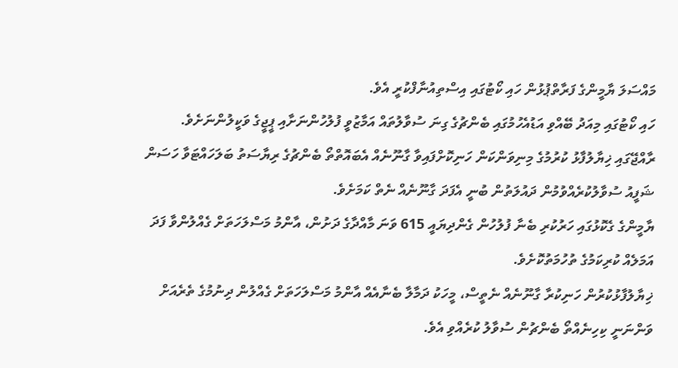މައްސަލަ ޔާމީންގެ ފަރާތްޕުޅުން ހައި ކޯޓުގައި އިސްތިއުނާފްކުރީ އެވެ.
ހައި ކޯޓުގައި މިއަދު ބޭއްވި އަޑުއެހުމުގައި ބެންޗުގެ ގިނަ ސުވާލުތައް އަމާޒުވީ ފުލުހުންނަށާއި ޕީޖީގެ ވަކީލުންނަށެވެ.
ރާއްޖޭގައި ޚިޔާލުފާޅު ކުރުމުގެ މިނިވަންކަން ހަނިކޮށްފައިވާ ގާނޫނެއް އެބައޮތްތޯ ބެންޗުގެ ރިޔާސަތު ބަލަހައްޓަވާ ހަސަން ޝަފީއު ސުވާލުކުރެއްވުމުން ދައުލަތުން ބުނީ އެފަދަ ގާނޫނެއް ނެތް ކަމަށެވެ.
ޔާމީންގެ ގެކޮޅުގައި ހަރުކުރި ބެނާ ފުލުހުން ގެންދިޔައީ 615 ވަނަ މާއްދާގެ ދަށުން، އާންމު މަސްލަހަތަށް ގެއްލުންވާ ފަދަ އަމަލެއް ކުރިކަމުގެ ތުހުމަތުކޮށެވެ.
ޚިޔާލުފާޅުކުރުން ހަނިކުރާ ގާނޫނެއް ނެތީސް، މީހަކު ދަމާލާ ބެނާއެއް އާންމު މަސްލަހަތަށް ގެއްލުން ދިނުމުގެ ތެރެއަށް ވަންނަނީ ކިހިނެއްތޯ ބެންޗުން ސުވާލު ކުރެއްވި އެވެ.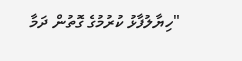"ހިޔާލުފާޅު ކުރުމުގެ ގޮތުން ދަމާ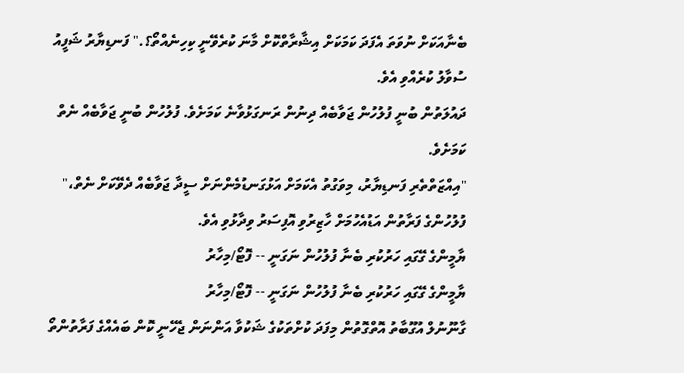ބެނާއަކަށް ނުވަތަ އެފަދަ ކަމަކަށް އިޝާރާތްކޮށް މާނަ ކުރެވޭނީ ކިހިނެއްތޯ؟." ފަނޑިޔާރު ޝަފީއު ސުވާލު ކުރެއްވި އެވެ.
ދައުލަތުން ބުނީ ފުލުހުން ޖަވާބެއް ދިނުން ރަނގަޅުވާނެ ކަމަށެވެ. ފުލުހުން ބުނީ ޖަވާބެއް ނެތް ކަމަށެވެ.
"އިއްޒަތްތެރި ފަނޑިޔާރު، މިވަގުތު އެކަމަށް އަޅުގަނޑުމެންނަށް ސީދާ ޖަވާބެއް ދެވޭކަށް ނެތް،" ފުލުހުންގެ ފަރާތުން އަޑުއެހުމަށް ހާޒިރުވި އޮފިސަރު ވިދާޅުވި އެވެ.
ޔާމީންގެ ގޭގައި ހަރުކުރި ބެނާ ފުލުހުން ނަގަނީ -- ފޮޓޯ/މިހާރު
ޔާމީންގެ ގޭގައި ހަރުކުރި ބެނާ ފުލުހުން ނަގަނީ -- ފޮޓޯ/މިހާރު
ގާނޫނުލް އުގޫބާތު އޮތްގޮތުން މިފަދަ ކުށްތަކުގެ ޝަކުވާ އަންނަން ޖެހޭނީ ކޮން ބައެއްގެ ފަރާތުންތޯ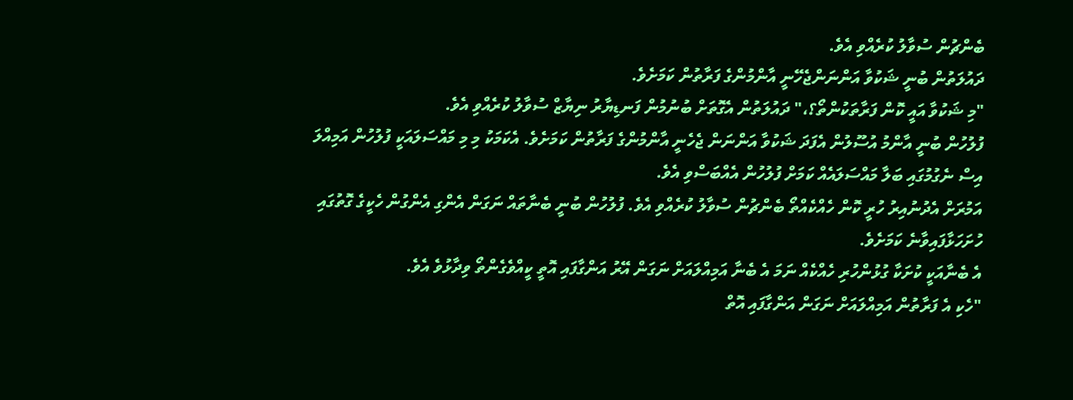ބެންޗުން ސުވާލު ކުރެއްވި އެވެ.
ދައުލަތުން ބުނީ ޝަކުވާ އަންނަންޖެހޭނީ އާންމުންގެ ފަރާތުން ކަމަށެވެ.
"މި ޝަކުވާ އައީ ކޮން ފަރާތަކުންތޯ؟،" ދައުލަތުން އެގޮތަށް ބުނުމުން ފަނޑިޔާރު ނިޔާޒް ސުވާލު ކުރެއްވި އެވެ.
ފުލުހުން ބުނީ އާންމު އުސޫލުން އެފަދަ ޝަކުވާ އަންނަން ޖެހެނީ އާންމުންގެ ފަރާތުން ކަމަށެވެ. އެކަމަކު މި މި މައްސަލައަކީ ފުލުހުން އަމިއްލަ އިސް ނެގުމުގައި ބަލާ މައްސަލައެއް ކަމަށް ފުލުހުން އެއްބަސްވި އެވެ.
އަމުރަށް އެދުނުއިރު ހުރީ ކޮން ހެއްކެއްތޯ ބެންޗުން ސުވާލު ކުރެއްވި އެވެ. ފުލުހުން ބުނީ ބެނާތައް ނަގަން އެންގި އެންގުން ހެކީގެ ގޮތުގައި ހުށަހަޅާފައިވާނެ ކަމަށެވެ.
އެ ބެނާއަކީ ކުށަކާ ގުޅުންހުރި ހެއްކެއް ނަމަ އެ ބެނާ އަމިއްލައަށް ނަގަން އޭރު އަންގާފައި އޮތީ ކީއްވެގެންތޯ ވިދާޅުވެ އެވެ.
"ހެކި އެ ފަރާތުން އަމިއްލައަށް ނަގަން އަންގާފައި އޮތް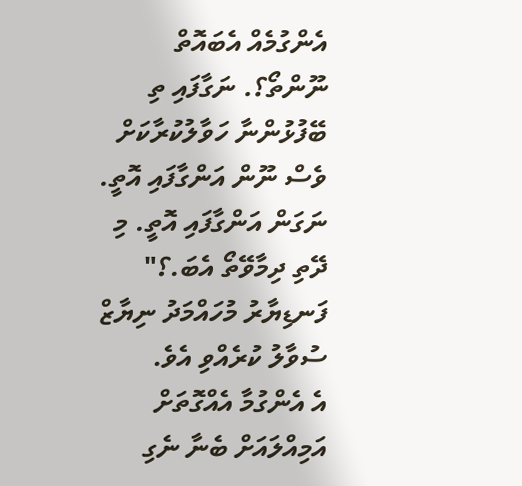އެންގުމެއް އެބައޮތް ނޫންތޯ؟. ނަގާފައި ތި ބޭފުޅުންނާ ހަވާލުކުރާކަށް ވެސް ނޫން އަންގާފައި އޮތީ. ނަގަން އަންގާފައި އޮތީ. މި ދޭތި ދިމާވޭތޯ އެބަ.؟" ފަނޑިޔާރު މުހައްމަދު ނިޔާޒް ސުވާލު ކުރެއްވި އެވެ.
އެ އެންގުމާ އެއްގޮތަށް އަމިއްލައަށް ބެނާ ނެގި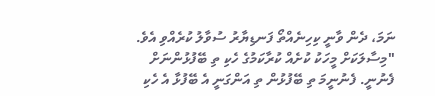ނަމަ، ދެން ވާނީ ކިހިނެއްތޯ ފަނޑިޔާރު ސުވާލު ކުރެއްވި އެވެ.
"މިސާލަކަށް މީހަކު ކުށެއް ކުރާކަމުގެ ހެކި ތި ބޭފުޅުންނަށް ފެނުނީ. ފެނުނީމަ ތި ބޭފުޅުން ތި އަންގަނީ އެ ބޭފުޅާ އެ ހެކި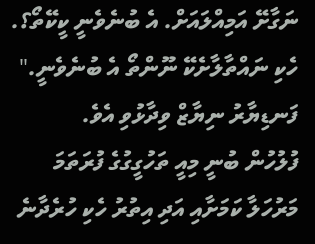ނަގާށޭ އަމިއްލައަށް. އެ ބުނެވެނީ ކީކޭތޯ؟. ހެކި ނައްތާލާށެކޭ ނޫންތޯ އެ ބުނެވެނީ." ފަނޑިޔާރު ނިޔާޒް ވިދާޅުވި އެވެ.
ފުލުހުން ބުނީ މިއީ ތަހުގީގުގެ ފުރަތަމަ މަރުހަލާ ކަމަށާއި އަދި އިތުރު ހެކި ހުރެދާނެ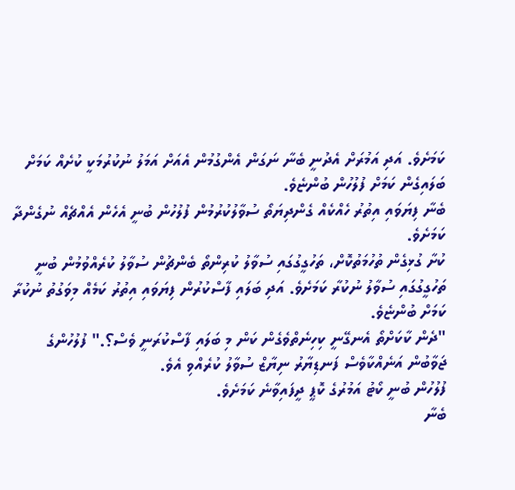ކަމަށެވެ. އަދި އަމުރަށް އެދުނީ ބެނާ ނަގަން އެންގުމުން އެއަށް އަމަލު ނުކުރުމަކީ ކުށެއް ކަމަށް ބަލައިގެން ކަމަށް ފުލުހުން ބުންޏެވެ.
ބެނާ ފިޔަވައި އިތުރު ހެއްކެއް ގެންދިޔަތޯ ސުވާލުކުރުމުން ފުލުހުން ބުނީ އެހެން އެއްޗެއް ނުގެންދާ ކަމަށެވެ.
ކުށާ ގުޅިގެން ތުހުމަތުކޮށް، ތަހުގީގުގައި ސުވާލު ކުރިންތޯ ބެންޗުން ސުވާލު ކުރެއްވުމުން ބުނީ ތަހުގީގުގައި ސުވާލު ނުކުރާ ކަމަށެވެ. އަދި ބަލައި ފާސްކުރުން ފިޔަވައި އިތުރު ކަމެއް މިވަގުތު ނުކުރާ ކަމަށް ބުންޏެވެ.
"ދެން ކާކަށްތޯ އެނގޭނީ ކިހިނެތްވެގެން ކަން މި ބަލައި ފާސްކުރަނީ ވެސް؟." ފުލުހުންގެ ޖަވާބުން އަނެއްކާވެސް ފަނޑިޔާރު ނިޔާޒް ސުވާލު ކުރެއްވި އެވެ.
ފުލުހުން ބުނީ ކޯޓު އަމުރުގެ ކޮޕީ ދީފައިވާނެ ކަމަށެވެ.
ބެނާ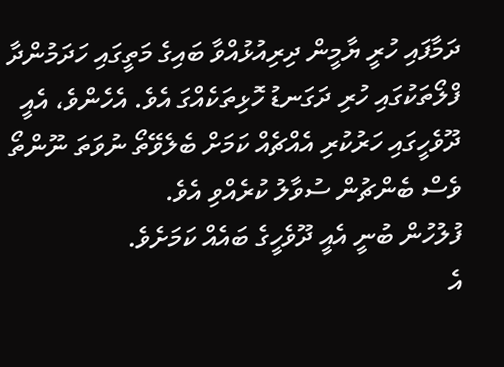ދަމާފައި ހުރީ ޔާމީން ދިރިއުޅުއްވާ ބައިގެ މަތީގައި ހަދަމުންދާ ފްލޯތަކުގައި ހުރި ދަގަނޑު ހޮޅިތަކެއްގަ އެވެ. އެހެންވެ، އެއީ ދޫވެހީގައި ހަރުކުރި އެއްޗެއް ކަމަށް ބެލެވޭތޯ ނުވަތަ ނޫންތޯ ވެސް ބެންޗުން ސުވާލު ކުރެއްވި އެވެ.
ފުލުހުން ބުނީ އެއީ ދޫވެހީގެ ބައެއް ކަމަށެވެ.
އެ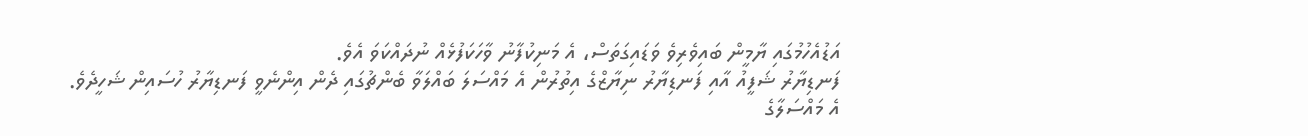އަޑުއެހުމުގައި ޔާމީން ބައިވެރިވެ ވަޑައިގަތަސް، އެ މަނިކުފާނު ވާހަކަފުޅެއް ނުދައްކަވަ އެވެ.
ފަނޑިޔާރު ޝަފީއު އާއި ފަނޑިޔާރު ނިޔާޒްގެ އިތުރުން އެ މައްސަލަ ބައްލަވާ ބެންޗުގައި ދެން އިންނެވީ ފަނޑިޔާރު ހުސައިން ޝަހީދެވެ.
އެ މައްސަލާގެ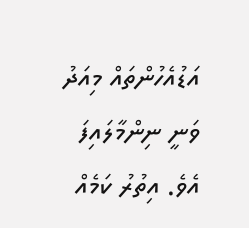އަޑުއެހުންތައް މިއަދު ވަނީ ނިންމާލައިފަ އެވެ. އިތުރު ކަމެއް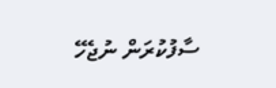ސާފުކުރަން ނުޖެހޭ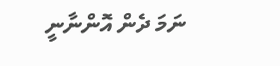ނަމަ ދެން އޮންނާނީ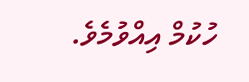ހުކުމް އިއްވުމެވެ.